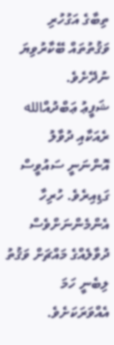ތިބާގެ އަގުހުރި ވަޤުތުތައް ބޭކާރުވިޔަ ނުދޭށެވެ.
ޝަފީޢު ޢަބްދުއްالله
ރެއަކާއި ދުވާލު އޮންނަނީ ސައުވީސް ގަޑިއިރެވެ. ހުރިހާ އެންމެންނަށްވެސް ދުވާލެއްގެ މައްޗަށް ވަޤުތު ލިބެނީ ހަމަ އެއްވަރަކަށެވެ.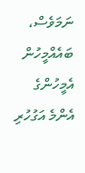ނަމަވެސް، ބައެއްމީހުން އެމީހުންގެ އެންމެ އަގުހުރި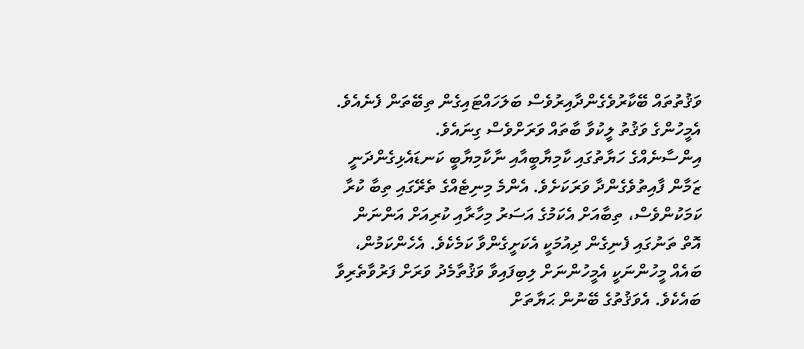ވަޤުތުތައް ބޭކާރުވެގެންދާއިރުވެސް ބަލަހައްޓައިގެން ތިބޭތަން ފެނެއެވެ. އެމީހުންގެ ވަޤުތު ލީކުވާ ބާތައް ވަރަށްވެސް ގިނައެވެ.
އިންސާނެއްގެ ހަޔާތުގައި ކާމިޔާބީއާއި ނާކާމިޔާބީ ކަނޑައެޅިގެންދަނީ ޒަމާން ފާއިތުވެގެންދާ ވަރަކަށެވެ. އެންމެ މިނިޓެއްގެ ތެރޭގައި ތިބާ ކުރާ ކަމަކުންވެސް، ތިބާއަށް އެކަމުގެ އަސަރު މިހާރާއި ކުރިއަށް އަންނަން އޮތް ތަނުގައި ފެނިގެން ދިއުމަކީ އެކަށީގެންވާ ކަމެކެވެ. އެހެންކަމުން، ބައެއް މީހުންނަކީ އެމީހުންނަށް ލިބިފައިވާ ވަޤުތާމެދު ވަރަށް ފަރުވާތެރިވާ ބައެކެވެ. އެވަޤުތުގެ ބޭނުން ޙަޔާތަށް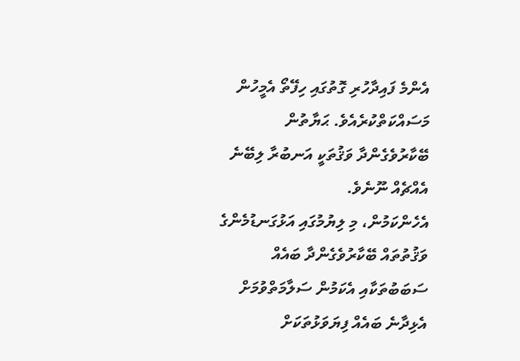އެންމެ ފައިދާހުރި ގޮތުގައި ހިފޭތޯ އެމީހުން މަސައްކަތްކުރެއެވެ. ޙަޔާތުން ބޭކާރުވެގެންދާ ވަޤުތަކީ އަނބުރާ ލިބޭނެ އެއްޗެއް ނޫނެވެ.
އެހެންކަމުން، މި ލިޔުމުގައި އަޅުގަނޑުމެންގެ ވަޤުތުތައް ބޭކާރުވެގެންދާ ބައެއް ސަބަބުތަކާއި އެކަމުން ސަލާމަތްވުމަށް އެޅިދާނެ ބައެއް ފިޔަވަޅުތަކަށް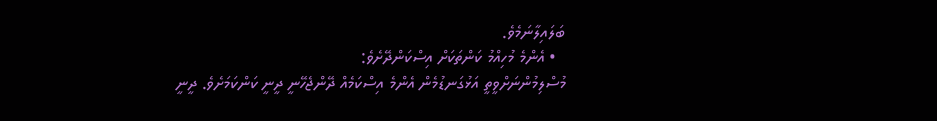ބަލައިލާނަމެވެ.
  • އެންމެ މުހިއްމު ކަންތަކަށް އިސްކަންދޭށެވެ:
މުސްލިމުންނަށްވީތީ އަޅުގަނޑުމެން އެންމެ އިސްކަމެއް ދޭންޖެހޭނީ ދީނީ ކަންކަމަށެވެ. ދީނީ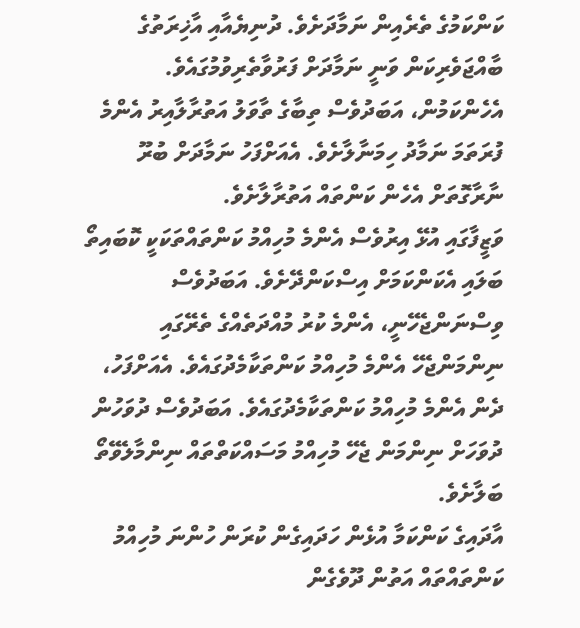ކަންކަމުގެ ތެރެއިން ނަމާދަށެވެ. ދުނިޔެއާއި އާޚިރަތުގެ ބާއްޖަވެރިކަން ވަނީ ނަމާދަށް ފަރުވާތެރިވުމުގައެވެ. އެހެންކަމުން، އަބަދުވެސް ތިބާގެ ތާވަލު އަތުރާލާއިރު އެންމެ ފުރަތަމަ ނަމާދު ހިމަނާލާށެވެ. އެއަށްފަހު ނަމާދަށް ބުރޫ ނާރާގޮތަށް އެހެން ކަންތައް އަތުރާލާށެވެ.
ވަޒީފާގައި އުޅޭ އިރުވެސް އެންމެ މުހިއްމު ކަންތައްތަކަކީ ކޮބައިތޯ ބަލައި އެކަންކަމަށް އިސްކަންދޭށެވެ. އަބަދުވެސް ވިސްނަންޖެހޭނީ، އެންމެ ކުރު މުއްދަތެއްގެ ތެރޭގައި ނިންމަންޖެހޭ އެންމެ މުހިއްމު ކަންތަކާމެދުގައެވެ. އެއަށްފަހު، ދެން އެންމެ މުހިއްމު ކަންތަކާމެދުގައެވެ. އަބަދުވެސް ދުވަހުން ދުވަހަށް ނިންމަން ޖެހޭ މުހިއްމު މަސައްކަތްތައް ނިންމާލެވޭތޯ ބަލާށެވެ.
އާދައިގެ ކަންކަމާ އުޅެން ހަދައިގެން ކުރަން ހުންނަ މުހިއްމު ކަންތައްތައް އަތުން ދޫވެގެން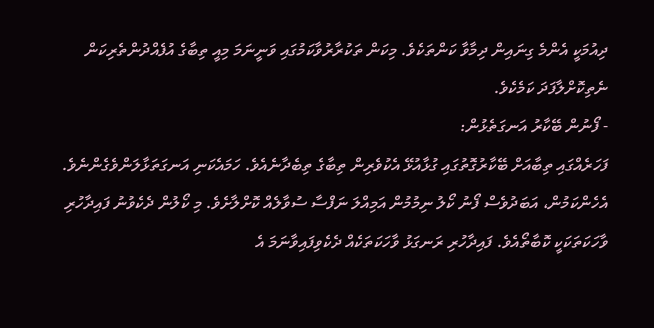ދިއުމަކީ އެންމެ ގިނައިން ދިމާވާ ކަންތަކެވެ. މިކަން ތަކުރާރުވާކަމުގައި ވަނީނަމަ މިއީ ތިބާގެ އުފެއްދުންތެރިކަން ނެތިކޮށްލާފަދަ ކަމެކެވެ.
- ފޯނުން ބޭކާރު އަނގަތެޅުން:
ފަހަރެއްގައި ތިބާއަށް ބޭކާރުގޮތުގައި ގުޅާއުޅޭ އެކުވެރިން ތިބާގެ ތިބެދާނެއެވެ. ހަމައެކަނި އަނގަތަޅާލަންވެގެންނެވެ. އެހެންކަމުން، އަބަދުވެސް ފޯނު ކޯލު ނިމުމުން އަމިއްލަ ނަފްސާ ސުވާލެއް ކޮށްލާށެވެ. މި ކޯލުން ދެކެވުނު ފައިދާހުރި ވާހަކަތަކަކީ ކޮބާތޯއެވެ. ފައިދާހުރި ރަނގަޅު ވާހަކަތަކެއް ދެކެވިފައިވާނަމަ އެ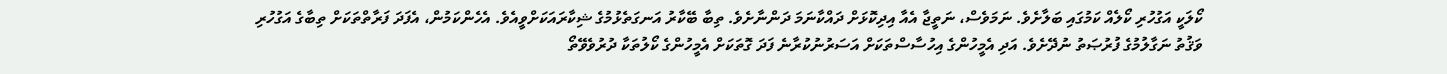ކޯލަކީ އަގުހުރި ކޯލެއް ކަމުގައި ބަލާށެވެ. ނަމަވެސް، ނަތީޖާ އެއާ އިދިކޮޅަށް ދައްކާނަމަ ދަންނާށެވެ. ތިބާ ބޭކާރު އަނގަތެޅުމުގެ ޝިކާރައަކަށްވީއެވެ. އެހެންކަމުން، އެފަދަ ފަރާތްތަކަށް ތިބާގެ އަގުހުރި ވަޤުތު ނަގާލުމުގެ ފުރުޞަތު ނުދޭށެވެ. އަދި އެމީހުންގެ އިހުސާސްތަކަށް އަސަރުނުކުރާނެ ފަދަ ގޮތަކަށް އެމީހުންގެ ކޯލުތަކާ ދުރުވެވޭތޯ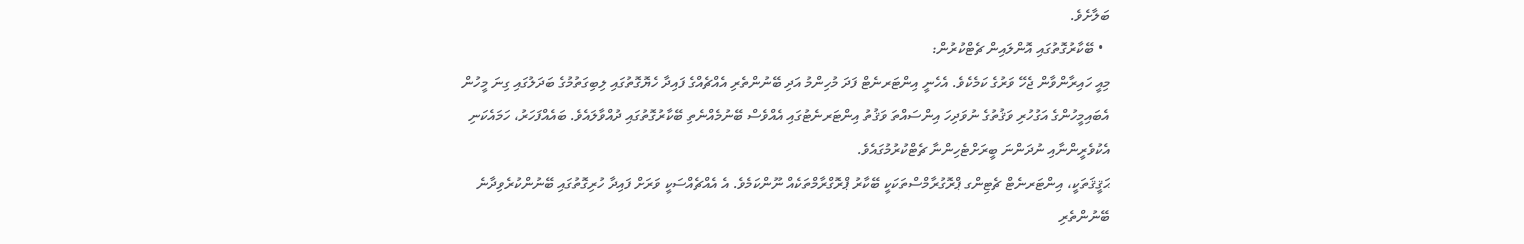ބަލާށެވެ.
  • ބޭކާރުގޮތުގައި އޮންލައިން ޗެޓްކުރުން:
މިއީ ހައިރާންވާން ޖެހޭ ވަރުގެ ކަމެކެވެ. އެހެނީ އިންޓަރނެޓް ފަދަ މުހިންމު އަދި ބޭނުންތެރި އެއްޗެއްގެ ފައިދާ ހެޔޮގޮތުގައި ލިބިގަތުމުގެ ބަދަލުގައި ގިނަ މީހުން އެބައިމީހުންގެ އަގުހުރި ވަޤުތުގެ ނުވަދިހަ އިންސައްތަ ވަޤުތު އިންޓަރނެޓުގައި އެއްވެސް ބޭނުމެއްނެތި ބޭކާރުގޮތުގައި ދުއްވާލައެވެ. ބައެއްފަހަރު، ހަމައެކަނި އެކުވެރީންނާއި ނުދަންނަ ބީރަށްޓެހިންނާ ޗެޓްކުރުމުގައެވެ.
ޙަޤީޤަތަކީ، އިންޓަރނެޓް ޗެޓިންގ ޕްރޮގުރާމްސްތަކަކީ ބޭކާރު ޕްރޮގްރާމްތަކެއް ނޫންކަމެވެ. އެ އެއްޗެއްސަކީ ވަރަށް ފައިދާ ހުރިގޮތުގައި ބޭނުންކުރެވިދާނެ ބޭނުންތެރި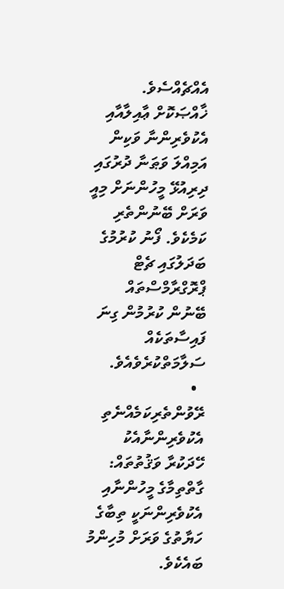އެއްޗެއްސެވެ. ޚާއްޞަކޮށް ޢާއިލާއާއި އެކުވެރިންނާ ވަކިން އަމިއްލަ ވަޠަނާ ދުރުގައި ދިރިއުޅޭ މީހުންނަށް މިއީ ވަރަށް ބޭނުންތެރި ކަމެކެވެ. ފޯނު ކުރުމުގެ ބަދަލުގައި ޗެޓް ޕްރޮގްރާމްސްތައް ބޭނުން ކުރުމުން ގިނަ ފައިސާތަކެއް ސަލާމަތްކުރެވެއެވެ.
  • ރޭވުންތެރިކަމެއްނެތި އެކުވެރިންނާއެކު ހޭދަކުރާ ވަޤުތުތައް:
ގާތްތިމާގެ މީހުންނާއި އެކުވެރިންނަކީ ތިބާގެ ހަޔާތުގެ ވަރަށް މުހިންމު ބައެކެވެ.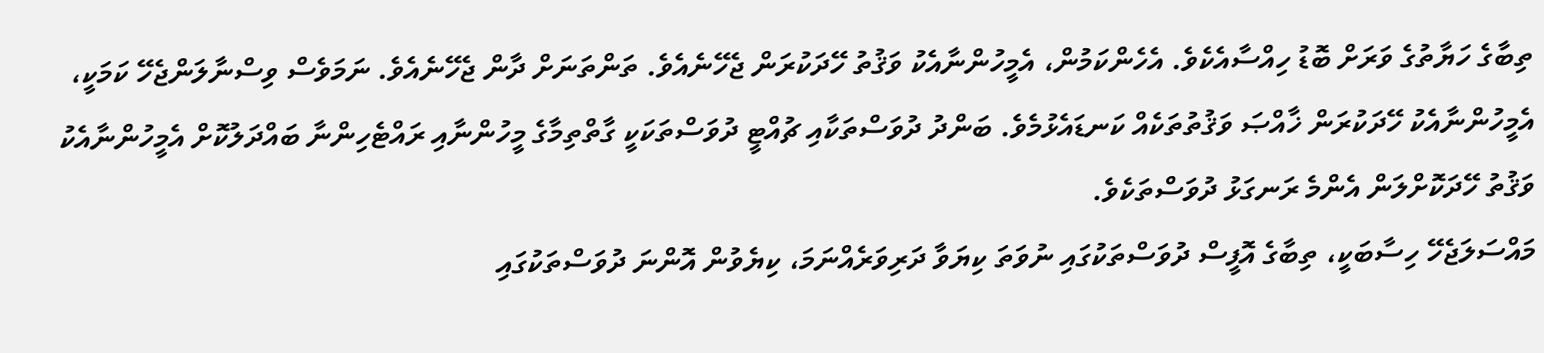ތިބާގެ ހަޔާތުގެ ވަރަށް ބޮޑު ހިއްސާއެކެވެ. އެހެންކަމުން، އެމީހުންނާއެކު ވަޤުތު ހޭދަކުރަން ޖެހޭނެއެވެ. ތަންތަނަށް ދާން ޖެހޭނެއެވެ. ނަމަވެސް ވިސްނާލަންޖެހޭ ކަމަކީ، އެމީހުންނާއެކު ހޭދަކުރަން ޚާއްޞަ ވަޤުތުތަކެއް ކަނޑައެޅުމެވެ. ބަންދު ދުވަސްތަކާއި ޗުއްޓީ ދުވަސްތަކަކީ ގާތްތިމާގެ މީހުންނާއި ރައްޓެހިންނާ ބައްދަލުކޮށް އެމީހުންނާއެކު ވަޤުތު ހޭދަކޮށްލަން އެންމެ ރަނގަޅު ދުވަސްތަކެވެ.
މައްސަލަޖެހޭ ހިސާބަކީ، ތިބާގެ އޮފީސް ދުވަސްތަކުގައި ނުވަތަ ކިޔަވާ ދަރިވަރެއްނަމަ، ކިޔެވުން އޮންނަ ދުވަސްތަކުގައި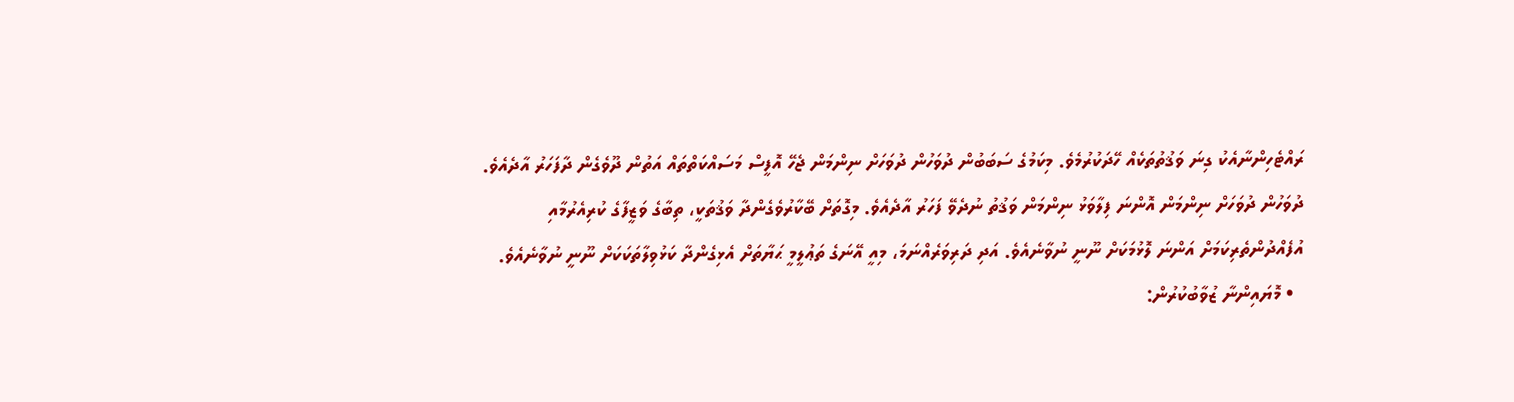ރައްޓެހިންނާއެކު ގިނަ ވަޤުތުތަކެއް ހޭދަކުރުމެވެ. މިކަމުގެ ސަބަބުން ދުވަހުން ދުވަހަށް ނިންމަން ޖެހޭ އޮފީސް މަސައްކަތްތައް އަތުން ދޫވެގެން ދާފަހަރު އާދެއެވެ. ދުވަހުން ދުވަހަށް ނިންމަން އޮންނަ ފިލާވަޅު ނިންމަން ވަޤުތު ނުދެވޭ ފަހަރު އާދެއެވެ. މިގޮތަށް ބޭކާރުވެގެންދާ ވަޤުތަކީ، ތިބާގެ ވަޒީފާގެ ކުރިއެރުމާއި އުފެއްދުންތެރިކަމަށް އަންނަ ލޮޅުމަކަށް ނޫނީ ނުވާނެއެވެ. އަދި ދަރިވަރެއްނަމަ، މިއީ އޭނަގެ ތަޢުލީމީ ޙަޔާތަށް އެޅިގެންދާ ކަޅުވިލާތަކަކަށް ނޫނީ ނުވާނެއެވެ.
  • މޮޔައިންނާ ޒުވާބުކުރުން: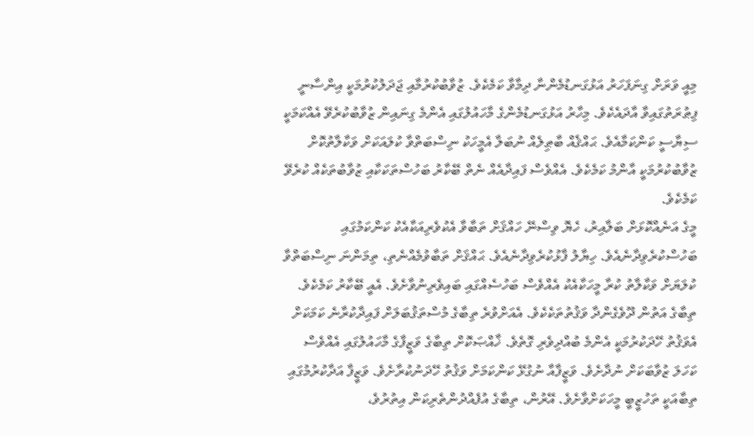މިއީ ވަރަށް ގިނަފަހަރު އަޅުގަނޑުމެންނާ ދިމާވާ ކަމެކެވެ. ޒުވާބުކުރުމާއި ޖަދަލުކުރުމަކީ އިންސާނީ ފިޠުރަތުގައިވާ އާދައެކެވެ. މިހާރު އަޅުގަނޑުމެންގެ މާހައުލުގައި އެންމެ ގިނައިން ޒުވާބުކުރެވޭ އެއްކަމަކީ ސިޔާސީ ކަންކަމާއެވެ. ޙައްޤެއް ބާޠިލެއް ނުބަލާ އެމީހަކު ނިސްބަތްވާ ކުލައަކަށް ވަކާލާތުކޮށް ޒުވާބުކުރުމަކީ އާންމު ކަމެކެވެ. އެއްވެސް ފައިދާއެއް ނެތް ބޭކާރު ބަހުސްތަކަކާއި ޒުވާބުތަކެއް ކުރެވޭ ކަމެކެވެ.
މީގެ އަނެއްކޮޅަށް ބަލާއިރު، ހެޔޮ ވިސްނޭ ހައްޤަށް ތަބާވާ އެކުވެރިއަކާއެކު ކަންކަމުގައި ބަހުސްކުރެވިދާނެއެވެ. ހިޔާލު ފާޅުކުރެވިދާނެއެވެ. ޙައްޤަށް ތަބާވުމެއްނެތި، ތިމަންނަ ނިސްބަތްވާ ކުލަޔަށް ވަކާލާތު ކުރާ މީހަކާއެކު އެއްވެސް ބަހުސެއްގައި ބައިވެރިނުވާށެވެ. އެއީ ބޭކާރު ކަމެކެވެ. ތިބާގެ އަތުން ދޫވެގެންދާ ވަޤުތުތަކެކެވެ. އެއަށްވުރެ ތިބާގެ މުސްތަޤުބަލަށް ފައިދާކުރާނެ ކަމަކަށް އެވަޤުތު ހޭދަކުރުމަކީ އެންމެ ބުއްދިވެރި ގޮތެވެ. ޚާއްޞަކޮށް ތިބާގެ ވަޒީފާގެ މާހައުލުގައި އެއްވެސް ކަހަލަ ޒުވާބަކަށް ނުދާށެވެ. ވަޒީފާއާ ނުގުޅޭ ކަންކަމަށް ވަޤުތު ހޭދަނުކުރާށެވެ. ވަޒީފާ އަދާކުރުމުގައި ތިބާއަކީ ތަހުޒީބީ މީހަކަށްވާށެވެ. އޭރުން، ތިބާގެ އުފެއްދުންތެރިކަން އިތުރުވެ،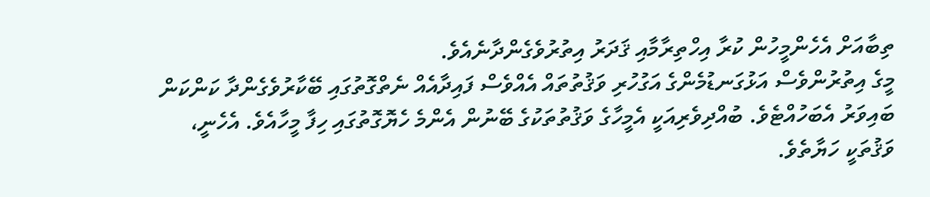ތިބާއަށް އެހެންމީހުން ކުރާ އިހްތިރާމާއި ޤަދަރު އިތުރުވެގެންދާނެއެވެ.
މީގެ އިތުރުންވެސް އަޅުގަނޑުމެންގެ އަގުހުރި ވަޤުތުތައް އެއްވެސް ފައިދާއެއް ނެތްގޮތުގައި ބޭކާރުވެގެންދާ ކަންކަން ބައިވަރު އެބަހުއްޓެވެ. ބުއްދިވެރިއަކީ އެމީހާގެ ވަޤުތުތަކުގެ ބޭނުން އެންމެ ހެޔޮގޮތުގައި ހިފާ މީހާއެވެ. އެހެނީ، ވަޤުތަކީ ހަޔާތެވެ.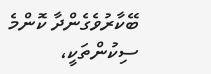ބޭކާރުވެގެންދާ ކޮންމެ ސިކުންތަކީ،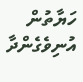ހަޔާތުން އުނިވެގެންދާ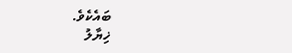ބައެކެވެ.
ޚިޔާލު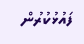ފައުޅުކުރުން